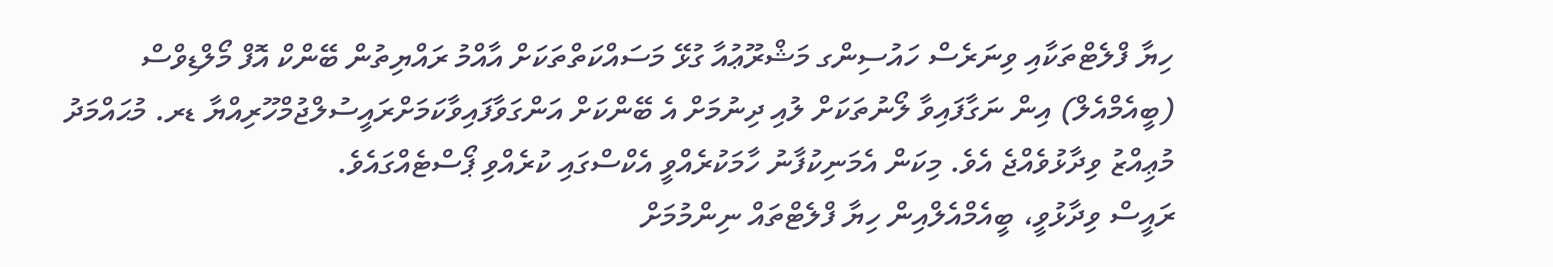ހިޔާ ފްލެޓްތަކާއި ވިނަރެސް ހައުސިންގ މަޝްރޫޢުއާ ގުޅޭ މަސައްކަތްތަކަށް އާއްމު ރައްޔިތުން ބޭންކް އޮފް މޯލްޑިވްސް (ބީއެމްއެލް) އިން ނަގާފައިވާ ލޯނުތަކަށް ލުއި ދިނުމަށް އެ ބޭންކަށް އަންގަވާފައިވާކަމަށްރައީސުލްޖުމްހޫރިއްޔާ ޑރ. މުޙައްމަދު މުޢިއްޒު ވިދާޅުވެއްޖެ އެވެ. މިކަން އެމަނިކުފާނު ހާމަކުރެއްވީ އެކްސްގައި ކުރެއްވި ޕޯސްޓެއްގައެވެ.
ރައީސް ވިދާޅުވީ، ބީއެމްއެލްއިން ހިޔާ ފްލެޓްތައް ނިންމުމަށް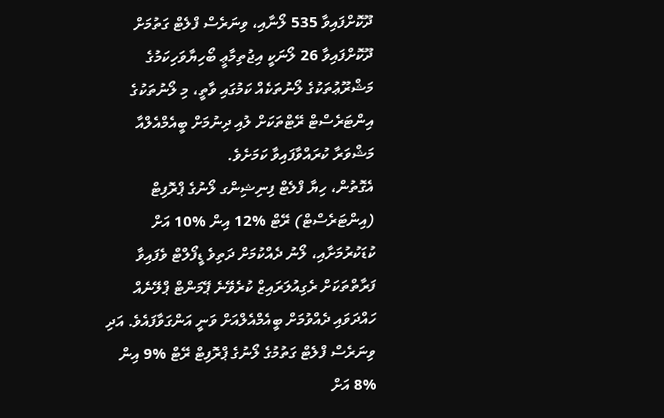ދޫކޮށްފައިވާ 535 ލޯނާއި، ވިނަރެސް ފްލެޓް ގަތުމަށް ދޫކޮށްފައިވާ 26 ލޯނަކީ އިޖުތިމާޢީ ބޯހިޔާވަހިކަމުގެ މަޝްރޫޢުތަކުގެ ލޯނުތަކެއް ކަމުގައި ވާތީ، މި ލޯނުތަކުގެ އިންޓަރެސްޓް ރޭޓްތަކަށް ލުއި ދިނުމަށް ބީއެމްއެލްއާ މަޝްވަރާ ކުރައްވާފައިވާ ކަމަށެވެ.
އެގޮތުން، ހިޔާ ފްލެޓް ފިނިޝިންގ ލޯނުގެ ޕްރޮފިޓް (އިންޓަރެސްޓް) ރޭޓް %12 އިން %10 އަށް ކުޑަކުރުމަށާއި، ލޯނު ދެއްކުމަށް ދަތިވެ ޑީފޯލްޓް ވެފައިވާ ފަރާތްތަކަށް ރެގިއުލަރައިޒް ކުރެވޭނެ ޕޭމަންޓް ޕްލޭނެއް ހައްދަވައި ދެއްވުމަށް ބީއެމްއެލްއަށް ވަނީ އަންގަވާފައެވެ. އަދި ވިނަރެސް ފްލެޓް ގަތުމުގެ ލޯނުގެ ޕްރޮފިޓް ރޭޓް %9 އިން %8 އަށް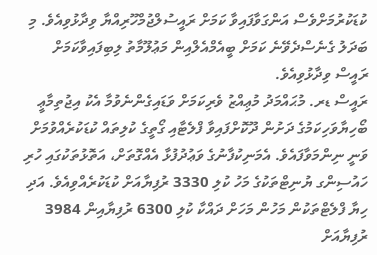ކުޑަކުރުމަށްވެސް އަންގަވާފައިވާ ކަމަށް ރައީސުލްޖުމްހޫރިއްޔާ ވިދާޅުވިއެވެ. މި ބަދަލު ގެނެސްދެވޭނެ ކަމަށް ބީއެމްއެލްއިން މަޢުލޫމާތު ލިބިފައިވާކަމަށް ރައީސް ވިދާޅުވިއެވެ.
ރައީސް ޑރ. މުޙައްމަދު މުޢިއްޒު ވެރިކަމަށް ވަޑައިގެންނެވުމާ އެކު އިޖުތިމާޢީ ބޯހިޔާވަހިކަމުގެ ދަށުން ދޫކޮށްފައިވާ ފްލެޓާއި ގޯތީގެ ކުލިތައް ކުޑަކުރެއްވުމަށް ވަނީ ނިންމަވާފައެވެ. އެމަނިކުފާނުގެ ވަޢުދުފުޅާ އެއްގޮތަށް، އަތޮޅުތަކުގައި ހުރި ހައުސިންގ ޔުނިޓްތަކުގެ މަހު ކުލި 3330 ރުފިޔާއަށް ކުޑަކުރެއްވިއެވެ. އަދި ހިޔާ ފްލެޓްތަކުން މަހުން މަހަށް ދައްކާ ކުލި 6300 ރުފިޔާއިން 3984 ރުފިޔާއަށް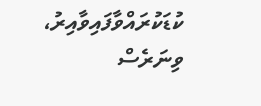ކުޑަކުރައްވާފައިވާއިރު، ވިނަރެސް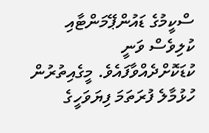ސްކީމުގެ ޑައުންޕޭމަންޓާއި ކުލިވެސް ވަނީ ކުޑަކޮށްދެއްވާފައެވެ. މީގެއިތުރުން ހުޅުމާލެ ފުރަތަމަ ފިޔަވަހީގެ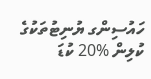ހައުސިންގ ޔުނިޓުތަކުގެ ކުލިން %20 ކުޑަ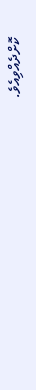ކޮށްދެއްވިއެވެ.